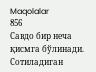Maqolalar
856
Савдо бир неча қисмга бўлинади. Сотиладиган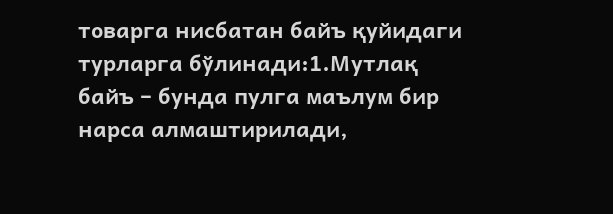товарга нисбатан байъ қуйидаги турларга бўлинади:1.Мутлақ байъ – бунда пулга маълум бир нарса алмаштирилади,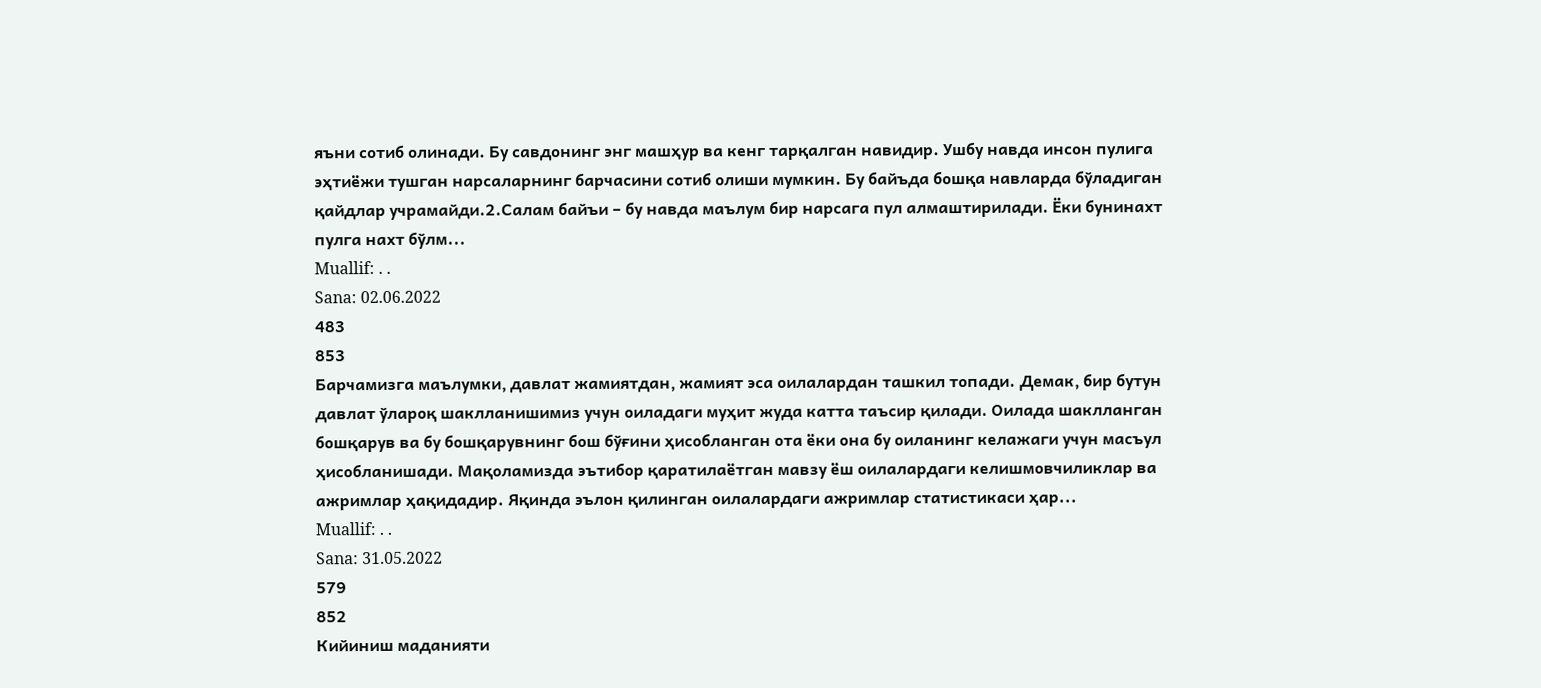яъни сотиб олинади. Бу савдонинг энг машҳур ва кенг тарқалган навидир. Ушбу навда инсон пулига эҳтиёжи тушган нарсаларнинг барчасини сотиб олиши мумкин. Бу байъда бошқа навларда бўладиган қайдлар учрамайди.2.Салам байъи – бу навда маълум бир нарсага пул алмаштирилади. Ёки бунинахт пулга нахт бўлм...
Muallif: . .
Sana: 02.06.2022
483
853
Барчамизга маълумки, давлат жамиятдан, жамият эса оилалардан ташкил топади. Демак, бир бутун давлат ўлароқ шаклланишимиз учун оиладаги муҳит жуда катта таъсир қилади. Оилада шаклланган бошқарув ва бу бошқарувнинг бош бўғини ҳисобланган ота ёки она бу оиланинг келажаги учун масъул ҳисобланишади. Мақоламизда эътибор қаратилаётган мавзу ёш оилалардаги келишмовчиликлар ва ажримлар ҳақидадир. Яқинда эълон қилинган оилалардаги ажримлар статистикаси ҳар...
Muallif: . .
Sana: 31.05.2022
579
852
Кийиниш маданияти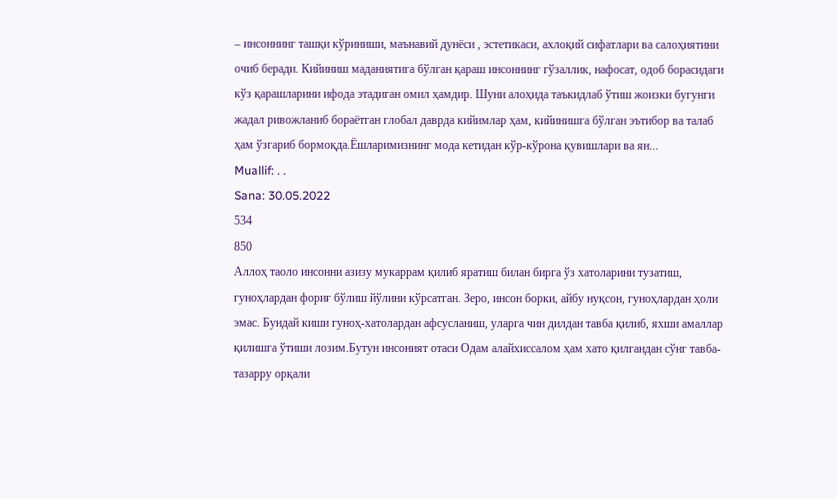– инсоннинг ташқи кўриниши, маънавий дунёси , эстетикаси, ахлоқий сифатлари ва салоҳиятини очиб беради. Кийиниш маданиятига бўлган қараш инсоннинг гўзаллик, нафосат, одоб борасидаги кўз қарашларини ифода этадиган омил ҳамдир. Шуни алоҳида таъкидлаб ўтиш жоизки бугунги жадал ривожланиб бораётган глобал даврда кийимлар ҳам, кийинишга бўлган эътибор ва талаб ҳам ўзгариб бормоқда.Ёшларимизнинг мода кетидан кўр-кўрона қувишлари ва ян...
Muallif: . .
Sana: 30.05.2022
534
850
Аллоҳ таоло инсонни азизу мукаррам қилиб яратиш билан бирга ўз хатоларини тузатиш, гуноҳлардан фориғ бўлиш йўлини кўрсатган. Зеро, инсон борки, айбу нуқсон, гуноҳлардан ҳоли эмас. Бундай киши гуноҳ-хатолардан афсусланиш, уларга чин дилдан тавба қилиб, яхши амаллар қилишга ўтиши лозим.Бутун инсоният отаси Одам алайхиссалом ҳам хато қилгандан сўнг тавба-тазарру орқали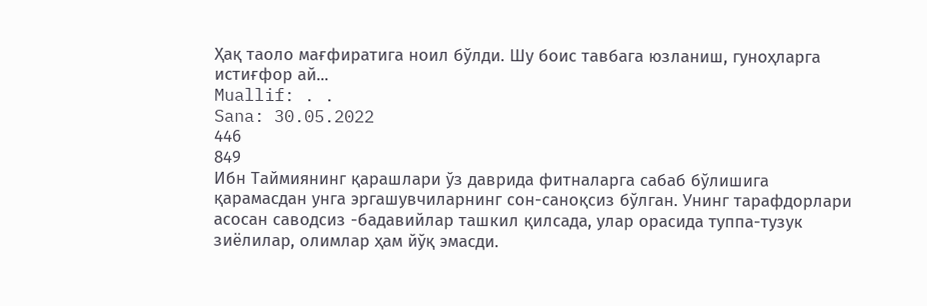Ҳақ таоло мағфиратига ноил бўлди. Шу боис тавбага юзланиш, гуноҳларга истиғфор ай...
Muallif: . .
Sana: 30.05.2022
446
849
Ибн Таймиянинг қарашлари ўз даврида фитналарга сабаб бўлишига қарамасдан унга эргашувчиларнинг сон-саноқсиз бўлган. Унинг тарафдорлари асосан саводсиз -бадавийлар ташкил қилсада, улар орасида туппа-тузук зиёлилар, олимлар ҳам йўқ эмасди.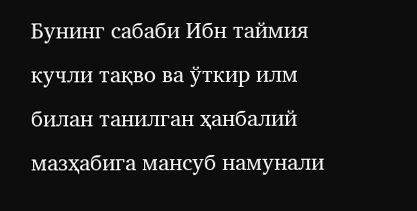Бунинг сабаби Ибн таймия кучли тақво ва ўткир илм билан танилган ҳанбалий мазҳабига мансуб намунали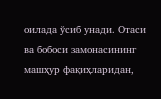оилада ўсиб унади. Отаси ва бобоси замонасининг машҳур фақиҳларидан,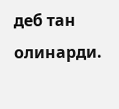деб тан олинарди.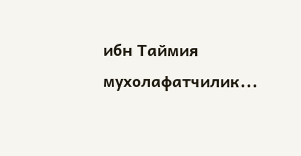ибн Таймия мухолафатчилик...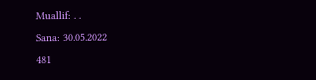Muallif: . .
Sana: 30.05.2022
481